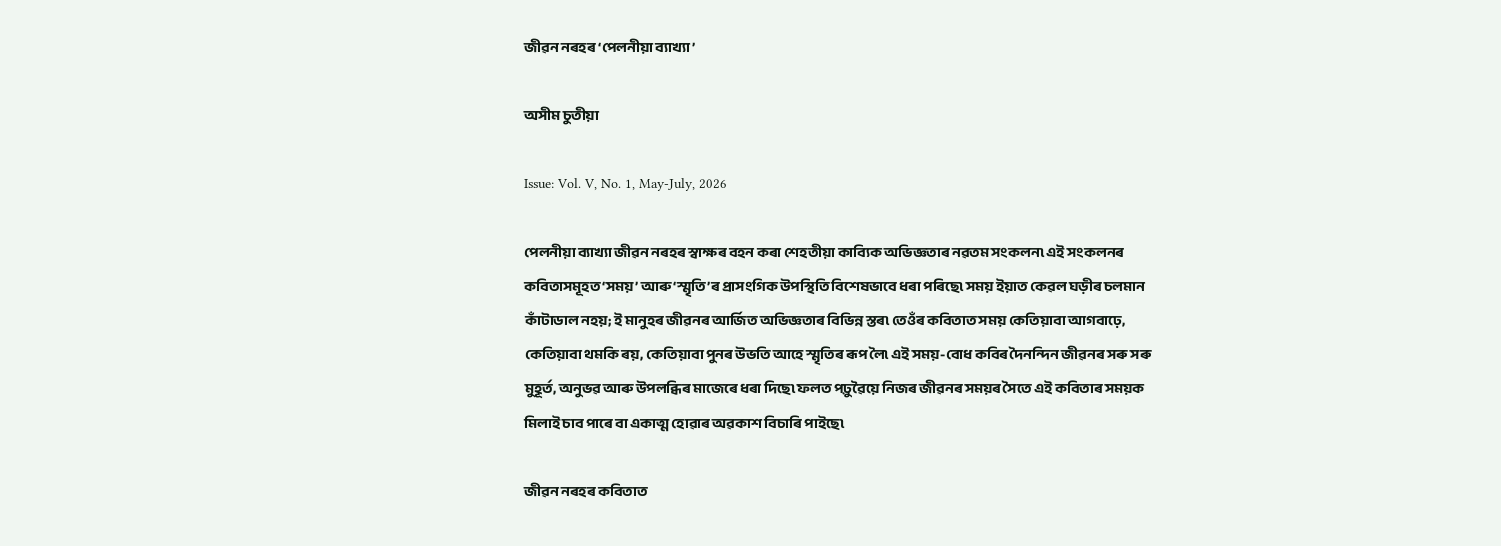জীৱন নৰহৰ ‘পেলনীয়া ব্যাখ্যা’

অসীম চুতীয়া

Issue: Vol. V, No. 1, May-July, 2026

পেলনীয়া ব্যাখ্যা জীৱন নৰহৰ স্বাক্ষৰ বহন কৰা শেহতীয়া কাব্যিক অভিজ্ঞতাৰ নৱতম সংকলন৷ এই সংকলনৰ কবিতাসমূহত ‘সময়’ আৰু ‘স্মৃতি’ৰ প্ৰাসংগিক উপস্থিতি বিশেষভাবে ধৰা পৰিছে৷ সময় ইয়াত কেৱল ঘড়ীৰ চলমান কাঁটাডাল নহয়; ই মানুহৰ জীৱনৰ আৰ্জিত অভিজ্ঞতাৰ বিভিন্ন স্তৰ৷ তেওঁৰ কবিতাত সময় কেতিয়াবা আগবাঢ়ে, কেতিয়াবা থমকি ৰয়, কেতিয়াবা পুনৰ উভতি আহে স্মৃতিৰ ৰূপ লৈ৷ এই সময়-বোধ কবিৰ দৈনন্দিন জীৱনৰ সৰু সৰু মুহূৰ্ত, অনুভৱ আৰু উপলব্ধিৰ মাজেৰে ধৰা দিছে৷ ফলত পঢ়ুৱৈয়ে নিজৰ জীৱনৰ সময়ৰ সৈতে এই কবিতাৰ সময়ক মিলাই চাব পাৰে বা একাত্ম হোৱাৰ অৱকাশ বিচাৰি পাইছে৷

জীৱন নৰহৰ কবিতাত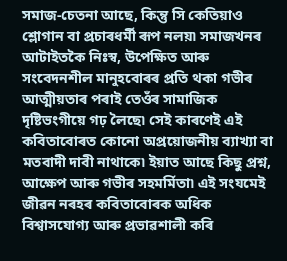সমাজ-চেতনা আছে, কিন্তু সি কেতিয়াও শ্লোগান বা প্ৰচাৰধৰ্মী ৰূপ নলয়৷ সমাজখনৰ আটাইতকৈ নিঃস্ব, উপেক্ষিত আৰু সংবেদনশীল মানুহবোৰৰ প্ৰতি থকা গভীৰ আত্মীয়তাৰ পৰাই তেওঁৰ সামাজিক দৃষ্টিভংগীয়ে গঢ় লৈছে৷ সেই কাৰণেই এই কবিতাবোৰত কোনো অপ্ৰয়োজনীয় ব্যাখ্যা বা মতবাদী দাবী নাথাকে৷ ইয়াত আছে কিছু প্ৰশ্ন, আক্ষেপ আৰু গভীৰ সহমৰ্মিতা৷ এই সংযমেই জীৱন নৰহৰ কবিতাবোৰক অধিক বিশ্বাসযোগ্য আৰু প্ৰভাৱশালী কৰি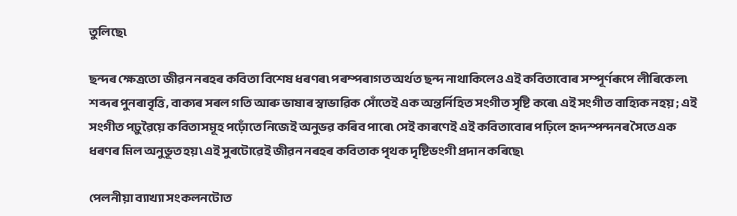তুলিছে৷

ছন্দৰ ক্ষেত্ৰতো জীৱন নৰহৰ কবিতা বিশেষ ধৰণৰ৷ পৰম্পৰাগত অৰ্থত ছন্দ নাথাকিলেও এই কবিতাবোৰ সম্পূৰ্ণৰূপে লীৰিকেল৷ শব্দৰ পুনৰাবৃত্তি, বাক্যৰ সৰল গতি আৰু ভাষাৰ স্বাভাৱিক সোঁতেই এক অন্তৰ্নিহিত সংগীত সৃষ্টি কৰে৷ এই সংগীত বাহ্যিক নহয়; এই সংগীত পঢ়ুৱৈয়ে কবিতাসমূহ পঢ়োঁতে নিজেই অনুভৱ কৰিব পাৰে৷ সেই কাৰণেই এই কবিতাবোৰ পঢ়িলে হৃদস্পন্দনৰ সৈতে এক ধৰণৰ মিল অনুভূত হয়৷ এই সুৰটোৱেই জীৱন নৰহৰ কবিতাক পৃথক দৃষ্টিভংগী প্ৰদান কৰিছে৷

পেলনীয়া ব্যাখ্যা সংকলনটোত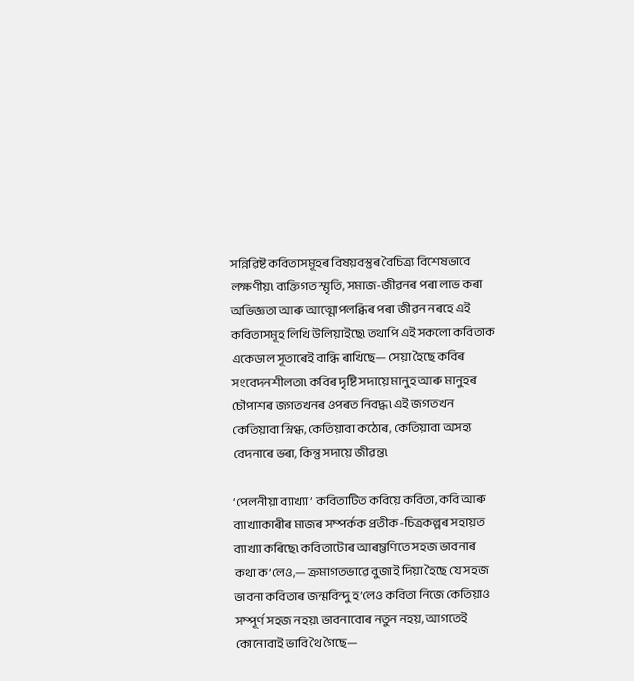সন্নিৱিষ্ট কবিতাসমূহৰ বিষয়বস্তুৰ বৈচিত্ৰ্য বিশেষভাবে লক্ষণীয়৷ ব্যক্তিগত স্মৃতি, সমাজ-জীৱনৰ পৰা লাভ কৰা অভিজ্ঞতা আৰু আত্মোপলব্ধিৰ পৰা জীৱন নৰহে এই কবিতাসমূহ লিখি উলিয়াইছে৷ তথাপি এই সকলো কবিতাক একেডাল সূতাৰেই বান্ধি ৰাখিছে— সেয়া হৈছে কবিৰ সংবেদনশীলতা৷ কবিৰ দৃষ্টি সদায়ে মানুহ আৰু মানুহৰ চৌপাশৰ জগতখনৰ ওপৰত নিবদ্ধ৷ এই জগতখন কেতিয়াবা স্নিগ্ধ, কেতিয়াবা কঠোৰ, কেতিয়াবা অসহ্য বেদনাৰে ভৰা, কিন্তু সদায়ে জীৱন্ত৷

‘পেলনীয়া ব্যাখ্যা’ কবিতাটিত কবিয়ে কবিতা, কবি আৰু ব্যাখ্যাকাৰীৰ মাজৰ সম্পৰ্কক প্ৰতীক-চিত্ৰকল্পৰ সহায়ত ব্যাখ্যা কৰিছে৷ কবিতাটোৰ আৰম্ভণিতে সহজ ভাবনাৰ কথা ক’লেও,— ক্ৰমাগতভাৱে বুজাই দিয়া হৈছে যে সহজ ভাবনা কবিতাৰ জন্মবিন্দু হ’লেও কবিতা নিজে কেতিয়াও সম্পূৰ্ণ সহজ নহয়৷ ভাবনাবোৰ নতুন নহয়, আগতেই কোনোবাই ভাবি থৈ গৈছে—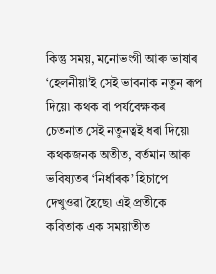কিন্তু সময়, মনোভংগী আৰু ভাষাৰ ‘হেলনীয়া’ই সেই ভাবনাক নতুন ৰূপ দিয়ে৷ কথক বা পৰ্যবেক্ষকৰ চেতনাত সেই নতুনত্বই ধৰা দিয়ে৷ কথকজনক অতীত, বৰ্তমান আৰু ভবিষ্যতৰ ‘নিৰ্ধাৰক’ হিচাপে দেখুওৱা হৈছে৷ এই প্ৰতীকে কবিতাক এক সময়াতীত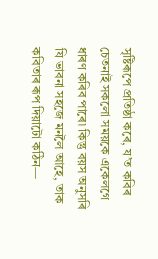সৃষ্টিৰূপে প্ৰতিষ্ঠা কৰে, য’ত কবিৰ চেতনাই সকলো সময়কে একেলগে ধাৰণ কৰিব পাৰে৷ কিন্তু বয়স অনুসৰি যি ভাবনা সহজে মনলৈ আহে, তাক কবিতাৰ ৰূপ দিয়াটো কঠিন—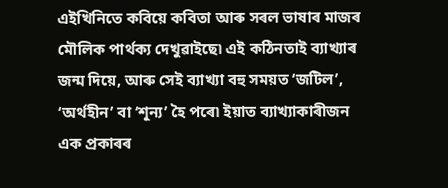এইখিনিতে কবিয়ে কবিতা আৰু সৰল ভাষাৰ মাজৰ মৌলিক পাৰ্থক্য দেখুৱাইছে৷ এই কঠিনতাই ব্যাখ্যাৰ জন্ম দিয়ে, আৰু সেই ব্যাখ্যা বহু সময়ত ‘জটিল’, ‘অৰ্থহীন’ বা ‘শূন্য’ হৈ পৰে৷ ইয়াত ব্যাখ্যাকাৰীজন এক প্ৰকাৰৰ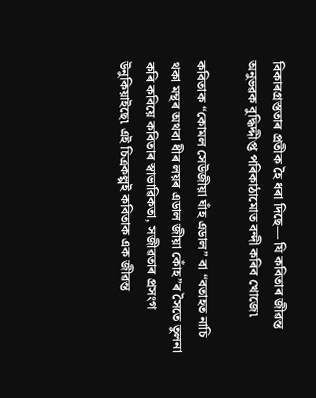বিকাৰগ্ৰস্ততাৰ প্ৰতীক হৈ ধৰা দিছে— যি কবিতাৰ জীৱন্ত অনুভৱক বুদ্ধিদ্দীপ্ত পৰিকাঠামোত বন্দী কৰিব খোজে৷

কবিতাক “কোমল সেউজীয়া ঘাঁহ এডাল” বা “বতাহত নাচি থকা মন্থৰ অথবা ধীৰ লয়ৰ এডাল জীয়া কোঁহ”ৰ সৈতে তুলনা কৰি কবিয়ে কবিতাৰ স্বাভাৱিকতা, সজীৱতাৰ প্ৰসংগ উনুকিয়াইছে৷ এই চিত্ৰকল্পই কবিতাক এক জীৱন্ত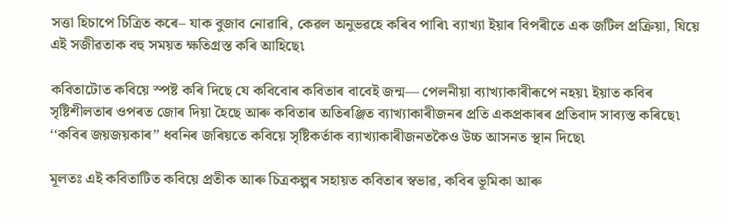সত্তা হিচাপে চিত্ৰিত কৰে– যাক বুজাব নোৱাৰি, কেৱল অনুভৱহে কৰিব পাৰি৷ ব্যাখ্যা ইয়াৰ বিপৰীতে এক জটিল প্ৰক্ৰিয়া, যিয়ে এই সজীৱতাক বহু সময়ত ক্ষতিগ্ৰস্ত কৰি আহিছে৷

কবিতাটোত কবিয়ে স্পষ্ট কৰি দিছে যে কবিবোৰ কবিতাৰ বাবেই জন্ম— পেলনীয়া ব্যাখ্যাকাৰীৰূপে নহয়৷ ইয়াত কবিৰ সৃষ্টিশীলতাৰ ওপৰত জোৰ দিয়া হৈছে আৰু কবিতাৰ অতিৰঞ্জিত ব্যাখ্যাকাৰীজনৰ প্ৰতি একপ্ৰকাৰৰ প্ৰতিবাদ সাব্যস্ত কৰিছে৷ ‘‘কবিৰ জয়জয়কাৰ’’ ধবনিৰ জৰিয়তে কবিয়ে সৃষ্টিকৰ্তাক ব্যাখ্যাকাৰীজনতকৈও উচ্চ আসনত স্থান দিছে৷

মূলতঃ এই কবিতাটিত কবিয়ে প্ৰতীক আৰু চিত্ৰকল্পৰ সহায়ত কবিতাৰ স্বভাৱ, কবিৰ ভূমিকা আৰু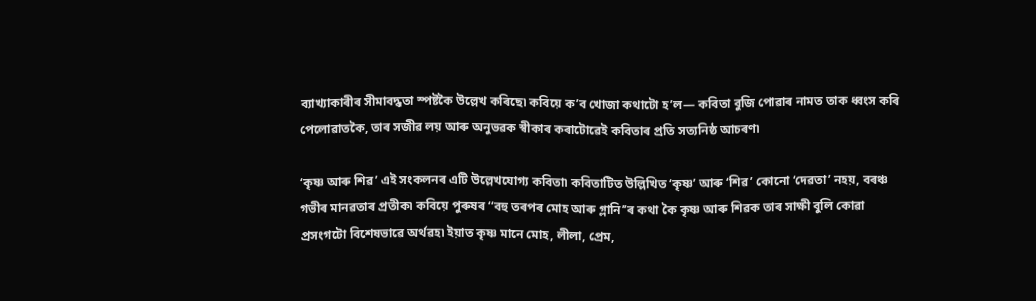ব্যাখ্যাকাৰীৰ সীমাবদ্ধতা স্পষ্টকৈ উল্লেখ কৰিছে৷ কবিয়ে ক’ব খোজা কথাটো হ’ল— কবিতা বুজি পোৱাৰ নামত তাক ধ্বংস কৰি পেলোৱাতকৈ, তাৰ সজীৱ লয় আৰু অনুভৱক স্বীকাৰ কৰাটোৱেই কবিতাৰ প্ৰতি সত্যনিষ্ঠ আচৰণ৷

‘কৃষ্ণ আৰু শিৱ’ এই সংকলনৰ এটি উল্লেখযোগ্য কবিতা৷ কবিতাটিত উল্লিখিত ‘কৃষ্ণ’ আৰু ‘শিৱ’ কোনো ‘দেৱতা’ নহয়, বৰঞ্চ গভীৰ মানৱতাৰ প্ৰতীক৷ কবিয়ে পুৰুষৰ ‘‘বহু তৰপৰ মোহ আৰু গ্লানি’’ৰ কথা কৈ কৃষ্ণ আৰু শিৱক তাৰ সাক্ষী বুলি কোৱা প্ৰসংগটো বিশেষভাৱে অৰ্থৱহ৷ ইয়াত কৃষ্ণ মানে মোহ, লীলা, প্ৰেম,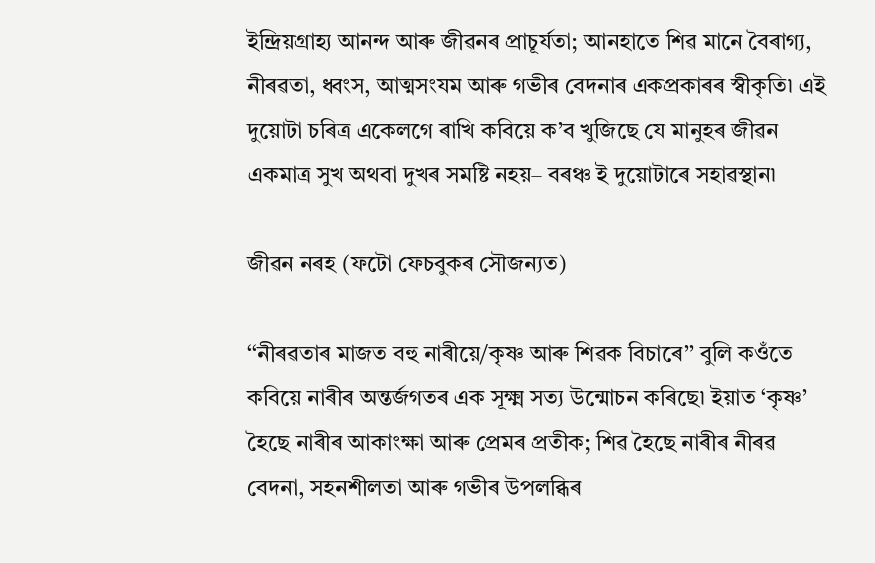ইন্দ্ৰিয়গ্ৰাহ্য আনন্দ আৰু জীৱনৰ প্ৰাচূৰ্যতা; আনহাতে শিৱ মানে বৈৰাগ্য, নীৰৱতা, ধ্বংস, আত্মসংযম আৰু গভীৰ বেদনাৰ একপ্ৰকাৰৰ স্বীকৃতি৷ এই দুয়োটা চৰিত্ৰ একেলগে ৰাখি কবিয়ে ক’ব খুজিছে যে মানুহৰ জীৱন একমাত্ৰ সুখ অথবা দুখৰ সমষ্টি নহয়– বৰঞ্চ ই দুয়োটাৰে সহাৱস্থান৷

জীৱন নৰহ (ফটো ফেচবুকৰ সৌজন্যত)

‘‘নীৰৱতাৰ মাজত বহু নাৰীয়ে/কৃষ্ণ আৰু শিৱক বিচাৰে’’ বুলি কওঁতে কবিয়ে নাৰীৰ অন্তৰ্জগতৰ এক সূক্ষ্ম সত্য উন্মোচন কৰিছে৷ ইয়াত ‘কৃষ্ণ’ হৈছে নাৰীৰ আকাংক্ষা আৰু প্ৰেমৰ প্ৰতীক; শিৱ হৈছে নাৰীৰ নীৰৱ বেদনা, সহনশীলতা আৰু গভীৰ উপলব্ধিৰ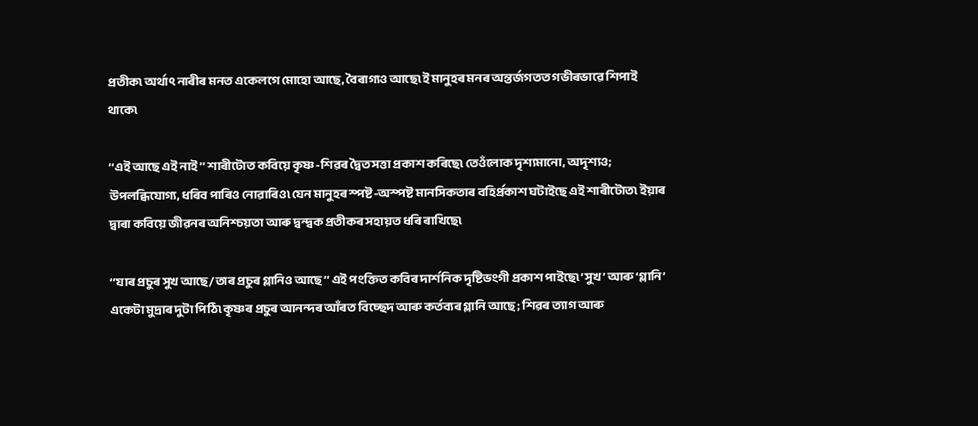প্ৰতীক৷ অৰ্থাৎ নাৰীৰ মনত একেলগে মোহো আছে, বৈৰাগ্যও আছে৷ ই মানুহৰ মনৰ অন্তৰ্জগতত গভীৰভাৱে শিপাই থাকে৷

‘‘এই আছে এই নাই’’ শাৰীটোত কবিয়ে কৃষ্ণ-শিৱৰ দ্বৈত সত্তা প্ৰকাশ কৰিছে৷ তেওঁলোক দৃশ্যমানো, অদৃশ্যও; উপলব্ধিযোগ্য, ধৰিব পাৰিও নোৱাৰিও৷ যেন মানুহৰ স্পষ্ট-অস্পষ্ট মানসিকতাৰ বহিৰ্প্ৰকাশ ঘটাইছে এই শাৰীটোত৷ ইয়াৰ দ্বাৰা কবিয়ে জীৱনৰ অনিশ্চয়তা আৰু দ্বন্দ্বক প্ৰতীকৰ সহায়ত ধৰি ৰাখিছে৷

‘‘যাৰ প্ৰচুৰ সুখ আছে/তাৰ প্ৰচুৰ গ্লানিও আছে’’ এই পংক্তিত কবিৰ দাৰ্শনিক দৃষ্টিভংগী প্ৰকাশ পাইছে৷ ‘সুখ’ আৰু ‘গ্লানি’ একেটা মুদ্ৰাৰ দুটা পিঠি৷ কৃষ্ণৰ প্ৰচুৰ আনন্দৰ আঁৰত বিচ্ছেদ আৰু কৰ্তব্যৰ গ্লানি আছে; শিৱৰ ত্যাগ আৰু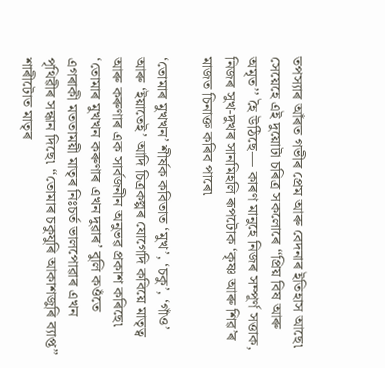তপস্যাৰ আঁৰত গভীৰ প্ৰেম আৰু বেদনাৰ ইতিহাস আছে৷ সেয়েহে এই দুয়োটা চৰিত্ৰ সকলোৰে ‘‘প্ৰিয় বিষ আৰু অমৃত’’ হৈ উঠিছে— কাৰণ মানুহে নিজৰ সম্পূৰ্ণ সত্তাক, নিজৰ সুখ-দুখৰ সানমিহলি ৰূপটোক ‘কৃষ্ণ আৰু শিৱ’ৰ মাজত চিনাক্ত কৰিব পাৰে৷

‘তোমাৰ মুখখন’ শীৰ্ষক কবিতাত ‘মুখ’, ‘চকু’, ‘গাঁও’ আৰু ‘ইয়াতেই’ আদি চিত্ৰকল্পৰ যোগেদি কবিয়ে মাতৃত্ব আৰু কৰুণাৰ এক সাৰ্বজনীন অনুভৱ প্ৰকাশ কৰিছে৷ ‘তোমাৰ মুখখন কৰুণাৰ এখন দুৱাৰ’ বুলি কওঁতে এগৰাকী মততাময়ী মাতৃৰ নিঃচৰ্ত ভালপোৱাৰ এখন পৃথিৱীৰ সন্ধান দিছে৷ “তোমাৰ চকুযুৰি আকাশজুৰি ব্যাপ্ত” শাৰীটোত মাতৃৰ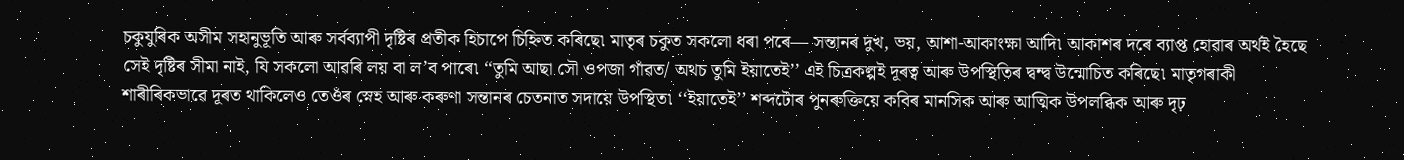চকুযুৰিক অসীম সহানুভূতি আৰু সৰ্বব্যাপী দৃষ্টিৰ প্ৰতীক হিচাপে চিহ্নিত কৰিছে৷ মাতৃৰ চকুত সকলো ধৰা পৰে— সন্তানৰ দুখ, ভয়, আশা-আকাংক্ষা আদি৷ আকাশৰ দৰে ব্যাপ্ত হোৱাৰ অৰ্থই হৈছে সেই দৃষ্টিৰ সীমা নাই, যি সকলো আৱৰি লয় বা ল’ব পাৰে৷ ‘‘তুমি আছা সৌ ওপজা গাঁৱত/ অথচ তুমি ইয়াতেই’’ এই চিত্ৰকল্পই দূৰত্ব আৰু উপস্থিতিৰ দ্বন্দ্ব উন্মোচিত কৰিছে৷ মাতৃগৰাকী শাৰীৰিকভাৱে দূৰত থাকিলেও তেওঁৰ স্নেহ আৰু কৰুণা সন্তানৰ চেতনাত সদায়ে উপস্থিত৷ ‘‘ইয়াতেই’’ শব্দটোৰ পুনৰুক্তিয়ে কবিৰ মানসিক আৰু আত্মিক উপলব্ধিক আৰু দৃঢ়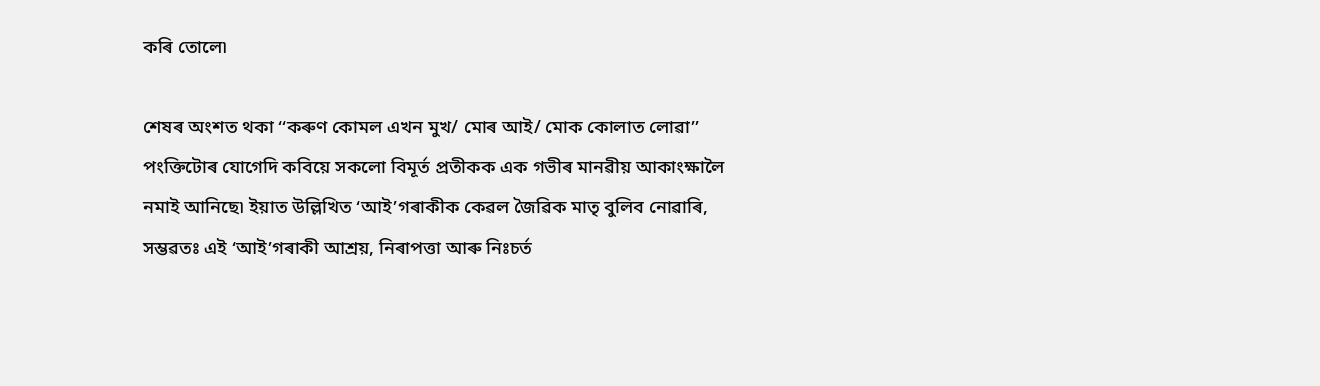কৰি তোলে৷

শেষৰ অংশত থকা ‘‘কৰুণ কোমল এখন মুখ/ মোৰ আই/ মোক কোলাত লোৱা’’ পংক্তিটোৰ যোগেদি কবিয়ে সকলো বিমূৰ্ত প্ৰতীকক এক গভীৰ মানৱীয় আকাংক্ষালৈ নমাই আনিছে৷ ইয়াত উল্লিখিত ‘আই’গৰাকীক কেৱল জৈৱিক মাতৃ বুলিব নোৱাৰি, সম্ভৱতঃ এই ‘আই’গৰাকী আশ্ৰয়, নিৰাপত্তা আৰু নিঃচৰ্ত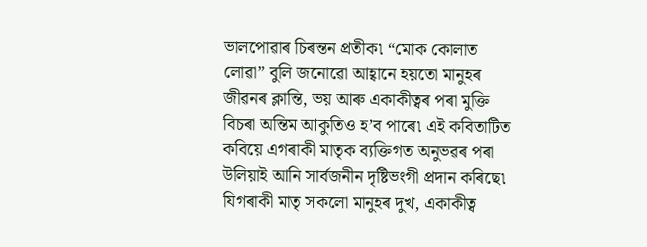ভালপোৱাৰ চিৰন্তন প্ৰতীক৷ “মোক কোলাত লোৱা” বুলি জনোৱো আহ্বানে হয়তো মানুহৰ জীৱনৰ ক্লান্তি, ভয় আৰু একাকীত্বৰ পৰা মুক্তি বিচৰা অন্তিম আকুতিও হ’ব পাৰে৷ এই কবিতাটিত কবিয়ে এগৰাকী মাতৃক ব্যক্তিগত অনুভৱৰ পৰা উলিয়াই আনি সাৰ্বজনীন দৃষ্টিভংগী প্ৰদান কৰিছে৷ যিগৰাকী মাতৃ সকলো মানুহৰ দুখ, একাকীত্ব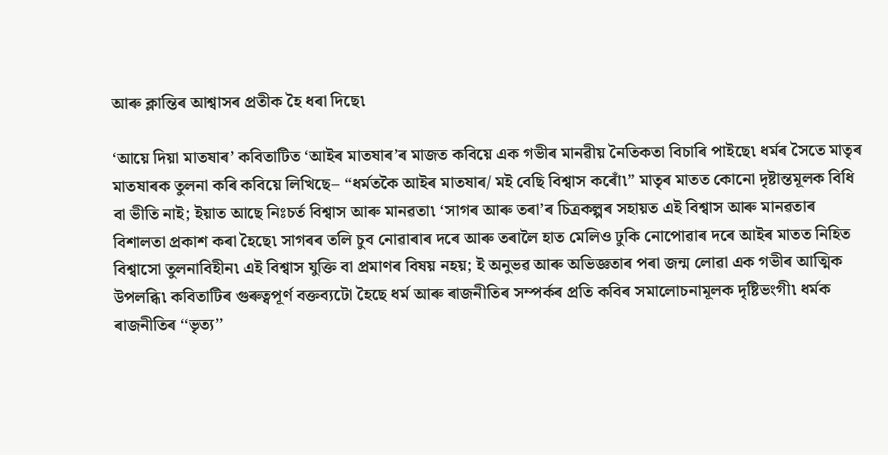আৰু ক্লান্তিৰ আশ্বাসৰ প্ৰতীক হৈ ধৰা দিছে৷

‘আয়ে দিয়া মাতষাৰ’ কবিতাটিত ‘আইৰ মাতষাৰ’ৰ মাজত কবিয়ে এক গভীৰ মানৱীয় নৈতিকতা বিচাৰি পাইছে৷ ধৰ্মৰ সৈতে মাতৃৰ মাতষাৰক তুলনা কৰি কবিয়ে লিখিছে– “ধৰ্মতকৈ আইৰ মাতষাৰ/ মই বেছি বিশ্বাস কৰোঁ৷” মাতৃৰ মাতত কোনো দৃষ্টান্তমূলক বিধি বা ভীতি নাই; ইয়াত আছে নিঃচৰ্ত বিশ্বাস আৰু মানৱতা৷ ‘সাগৰ আৰু তৰা’ৰ চিত্ৰকল্পৰ সহায়ত এই বিশ্বাস আৰু মানৱতাৰ বিশালতা প্ৰকাশ কৰা হৈছে৷ সাগৰৰ তলি চুব নোৱাৰাৰ দৰে আৰু তৰালৈ হাত মেলিও ঢুকি নোপোৱাৰ দৰে আইৰ মাতত নিহিত বিশ্বাসো তুলনাবিহীন৷ এই বিশ্বাস যুক্তি বা প্ৰমাণৰ বিষয় নহয়; ই অনুভৱ আৰু অভিজ্ঞতাৰ পৰা জন্ম লোৱা এক গভীৰ আত্মিক উপলব্ধি৷ কবিতাটিৰ গুৰুত্বপূৰ্ণ বক্তব্যটো হৈছে ধৰ্ম আৰু ৰাজনীতিৰ সম্পৰ্কৰ প্ৰতি কবিৰ সমালোচনামূলক দৃষ্টিভংগী৷ ধৰ্মক ৰাজনীতিৰ ‘‘ভৃত্য’’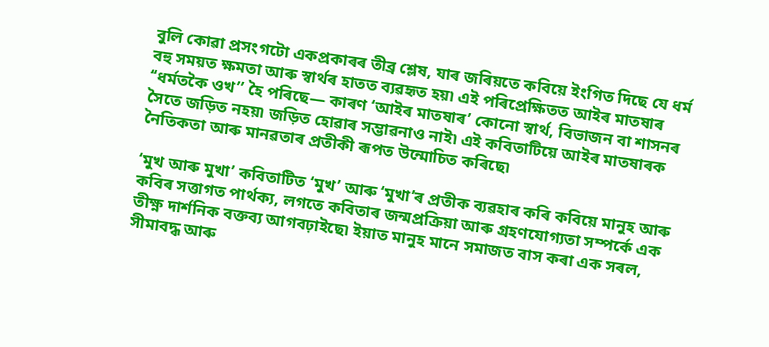বুলি কোৱা প্ৰসংগটো একপ্ৰকাৰৰ তীব্ৰ শ্লেষ, যাৰ জৰিয়তে কবিয়ে ইংগিত দিছে যে ধৰ্ম বহু সময়ত ক্ষমতা আৰু স্বাৰ্থৰ হাতত ব্যৱহৃত হয়৷ এই পৰিপ্ৰেক্ষিতত আইৰ মাতষাৰ ‘‘ধৰ্মতকৈ ওখ’’ হৈ পৰিছে— কাৰণ ‘আইৰ মাতষাৰ’ কোনো স্বাৰ্থ, বিভাজন বা শাসনৰ সৈতে জড়িত নহয়৷ জড়িত হোৱাৰ সম্ভাৱনাও নাই৷ এই কবিতাটিয়ে আইৰ মাতষাৰক নৈতিকতা আৰু মানৱতাৰ প্ৰতীকী ৰূপত উন্মোচিত কৰিছে৷

‘মুখ আৰু মুখা’ কবিতাটিত ‘মুখ’ আৰু ‘মুখা’ৰ প্ৰতীক ব্যৱহাৰ কৰি কবিয়ে মানুহ আৰু কবিৰ সত্তাগত পাৰ্থক্য, লগতে কবিতাৰ জন্মপ্ৰক্ৰিয়া আৰু গ্ৰহণযোগ্যতা সম্পৰ্কে এক তীক্ষ্ণ দাৰ্শনিক বক্তব্য আগবঢ়াইছে৷ ইয়াত মানুহ মানে সমাজত বাস কৰা এক সৰল, সীমাবদ্ধ আৰু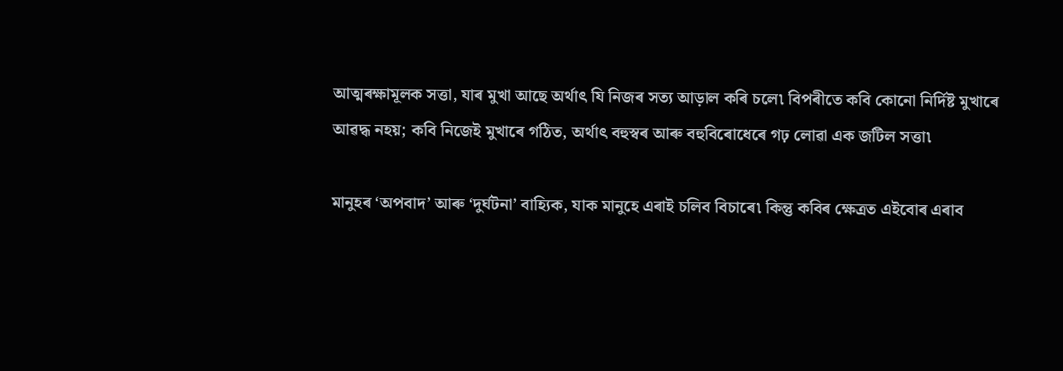আত্মৰক্ষামূলক সত্তা, যাৰ মুখা আছে অৰ্থাৎ যি নিজৰ সত্য আড়াল কৰি চলে৷ বিপৰীতে কবি কোনো নিৰ্দিষ্ট মুখাৰে আৱদ্ধ নহয়; কবি নিজেই মুখাৰে গঠিত, অৰ্থাৎ বহুস্বৰ আৰু বহুবিৰোধেৰে গঢ় লোৱা এক জটিল সত্তা৷

মানুহৰ ‘অপবাদ’ আৰু ‘দুৰ্ঘটনা’ বাহ্যিক, যাক মানুহে এৰাই চলিব বিচাৰে৷ কিন্তু কবিৰ ক্ষেত্ৰত এইবোৰ এৰাব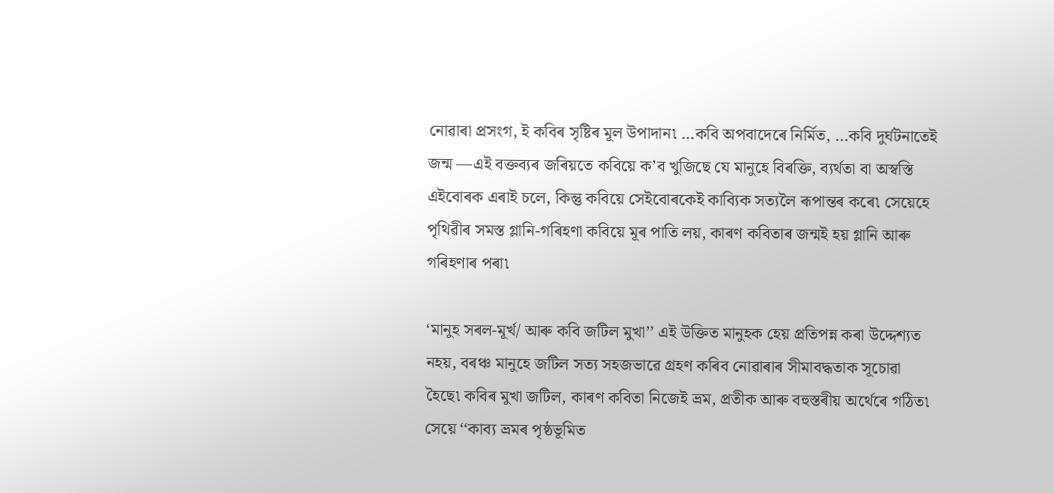নোৱাৰা প্ৰসংগ, ই কবিৰ সৃষ্টিৰ মূল উপাদান৷ …কবি অপবাদেৰে নিৰ্মিত, …কবি দুৰ্ঘটনাতেই জন্ম —এই বক্তব্যৰ জৰিয়তে কবিয়ে ক’ব খুজিছে যে মানুহে বিৰক্তি, ব্যৰ্থতা বা অস্বস্তি এইবোৰক এৰাই চলে, কিন্তু কবিয়ে সেইবোৰকেই কাব্যিক সত্যলৈ ৰূপান্তৰ কৰে৷ সেয়েহে পৃথিৱীৰ সমস্ত গ্লানি-গৰিহণা কবিয়ে মূৰ পাতি লয়, কাৰণ কবিতাৰ জন্মই হয় গ্লানি আৰু গৰিহণাৰ পৰা৷

‘মানুহ সৰল-মূৰ্খ/ আৰু কবি জটিল মুখা’’ এই উক্তিত মানুহক হেয় প্ৰতিপন্ন কৰা উদ্দেশ্যত নহয়, বৰঞ্চ মানুহে জটিল সত্য সহজভাৱে গ্ৰহণ কৰিব নোৱাৰাৰ সীমাবদ্ধতাক সূচোৱা হৈছে৷ কবিৰ মুখা জটিল, কাৰণ কবিতা নিজেই ভ্ৰম, প্ৰতীক আৰু বহুস্তৰীয় অৰ্থেৰে গঠিত৷ সেয়ে ‘‘কাব্য ভ্ৰমৰ পৃষ্ঠভূমিত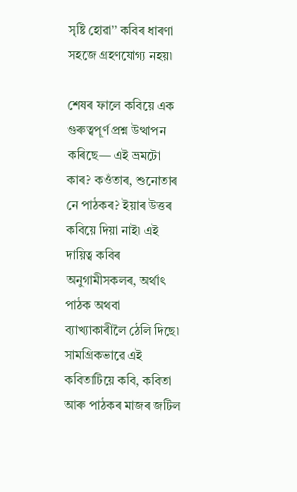সৃষ্টি হোৱা’’ কবিৰ ধাৰণা সহজে গ্ৰহণযোগ্য নহয়৷

শেষৰ ফালে কবিয়ে এক গুৰুত্বপূৰ্ণ প্ৰশ্ন উত্থাপন কৰিছে— এই ভ্ৰমটো কাৰ? কওঁতাৰ, শুনোতাৰ নে পাঠকৰ? ইয়াৰ উত্তৰ কবিয়ে দিয়া নাই৷ এই দায়িত্ব কবিৰ অনুগামীসকলৰ, অৰ্থাৎ পাঠক অথবা ব্যাখ্যাকাৰীলৈ ঠেলি দিছে৷ সামগ্ৰিকভাৱে এই কবিতাটিয়ে কবি, কবিতা আৰু পাঠকৰ মাজৰ জটিল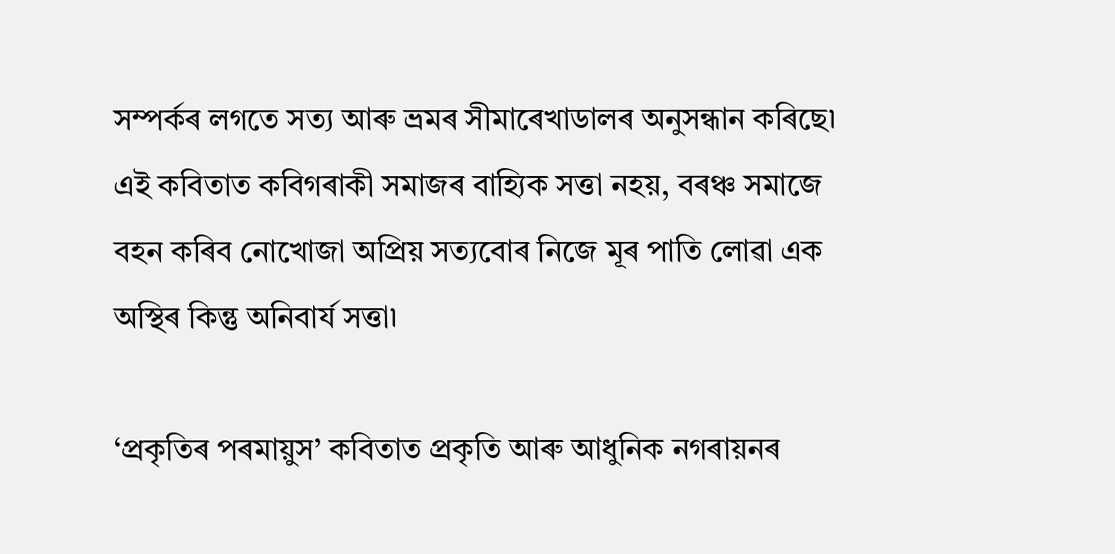সম্পৰ্কৰ লগতে সত্য আৰু ভ্ৰমৰ সীমাৰেখাডালৰ অনুসন্ধান কৰিছে৷ এই কবিতাত কবিগৰাকী সমাজৰ বাহ্যিক সত্তা নহয়, বৰঞ্চ সমাজে বহন কৰিব নোখোজা অপ্ৰিয় সত্যবোৰ নিজে মূৰ পাতি লোৱা এক অস্থিৰ কিন্তু অনিবাৰ্য সত্তা৷

‘প্ৰকৃতিৰ পৰমায়ুস’ কবিতাত প্ৰকৃতি আৰু আধুনিক নগৰায়নৰ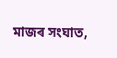মাজৰ সংঘাত,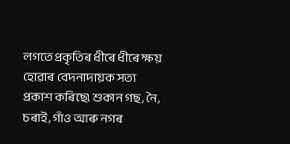লগতে প্ৰকৃতিৰ ধীৰে ধীৰে ক্ষয় হোৱাৰ বেদনাদায়ক সত্য প্ৰকাশ কৰিছে৷ শুকান গছ, নৈ, চৰাই, গাঁও আৰু নগৰ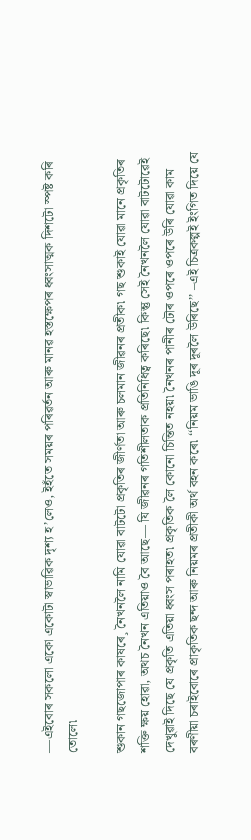—এইবোৰ সকলো একো একোটা স্বাভাৱিক দৃশ্য হ’লেও, ইহঁতে সময়ৰ পৰিৱৰ্তন আৰু মানৱ হস্তক্ষেপৰ ধ্বংসাত্মক দিশটো স্পষ্ট কৰি তোলে৷

শুকান গছজোপাৰ কাষৰে¸ নৈখনলৈ নামি যোৱা বাটটো প্ৰকৃতিৰ জীৰ্ণতা আৰু চলমান জীৱনৰ প্ৰতীক৷ গছ শুকাই যোৱা মানে প্ৰকৃতিৰ শক্তি ক্ষয় হোৱা, অথচ নৈখন এতিয়াও বৈ আছে— যি জীৱনৰ গতিশীলতাক প্ৰতিনিধিত্ব কৰিছে৷ কিন্তু সেই নৈখনলৈ যোৱা বাটটোৱেই দেখুৱাই দিছে যে প্ৰকৃতি এতিয়া ধ্বংস পৰাহত৷ প্ৰকৃতিক লৈ কোনো চিন্তিত নহয়৷ নৈখনৰ পানীৰ ঢৌৰ ওপৰে ওপৰে উৰি যোৱা কাম বৰণীয়া চৰাইবোৰে প্ৰাকৃতিক ছন্দ আৰু নিয়মৰ প্ৰতীকী অৰ্থ বহন কৰে৷ ‘‘নিয়ম ভাঙি দূৰ দূৰলৈ উৰিছে’’ –এই চিত্ৰকল্পই ইংগিত দিয়ে যে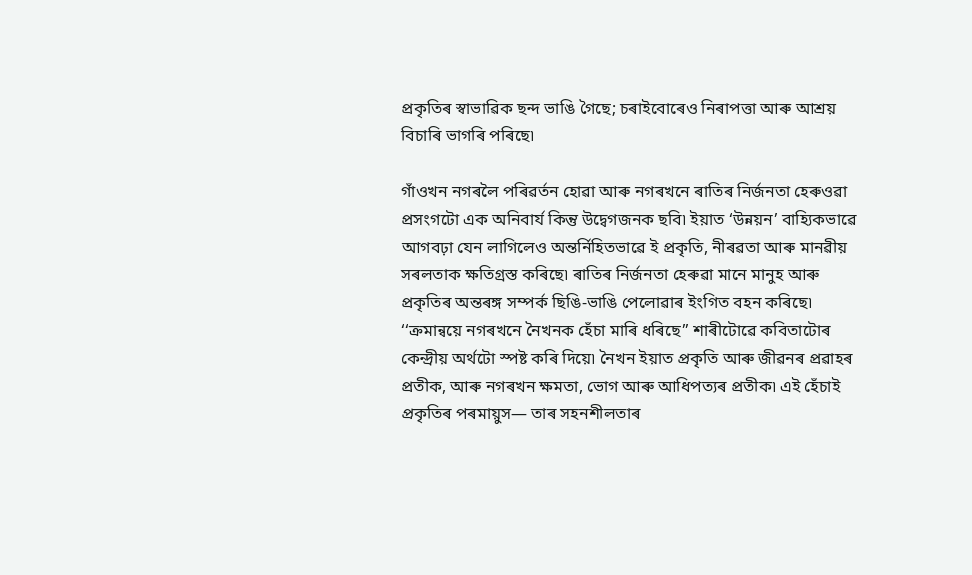প্ৰকৃতিৰ স্বাভাৱিক ছন্দ ভাঙি গৈছে; চৰাইবোৰেও নিৰাপত্তা আৰু আশ্ৰয় বিচাৰি ভাগৰি পৰিছে৷

গাঁওখন নগৰলৈ পৰিৱৰ্তন হোৱা আৰু নগৰখনে ৰাতিৰ নিৰ্জনতা হেৰুওৱা প্ৰসংগটো এক অনিবাৰ্য কিন্তু উদ্বেগজনক ছবি৷ ইয়াত ‘উন্নয়ন’ বাহ্যিকভাৱে আগবঢ়া যেন লাগিলেও অন্তৰ্নিহিতভাৱে ই প্ৰকৃতি, নীৰৱতা আৰু মানৱীয় সৰলতাক ক্ষতিগ্ৰস্ত কৰিছে৷ ৰাতিৰ নিৰ্জনতা হেৰুৱা মানে মানুহ আৰু প্ৰকৃতিৰ অন্তৰঙ্গ সম্পৰ্ক ছিঙি-ভাঙি পেলোৱাৰ ইংগিত বহন কৰিছে৷ ‘‘ক্ৰমান্বয়ে নগৰখনে নৈখনক হেঁচা মাৰি ধৰিছে’’ শাৰীটোৱে কবিতাটোৰ কেন্দ্ৰীয় অৰ্থটো স্পষ্ট কৰি দিয়ে৷ নৈখন ইয়াত প্ৰকৃতি আৰু জীৱনৰ প্ৰৱাহৰ প্ৰতীক, আৰু নগৰখন ক্ষমতা, ভোগ আৰু আধিপত্যৰ প্ৰতীক৷ এই হেঁচাই প্ৰকৃতিৰ পৰমায়ুস— তাৰ সহনশীলতাৰ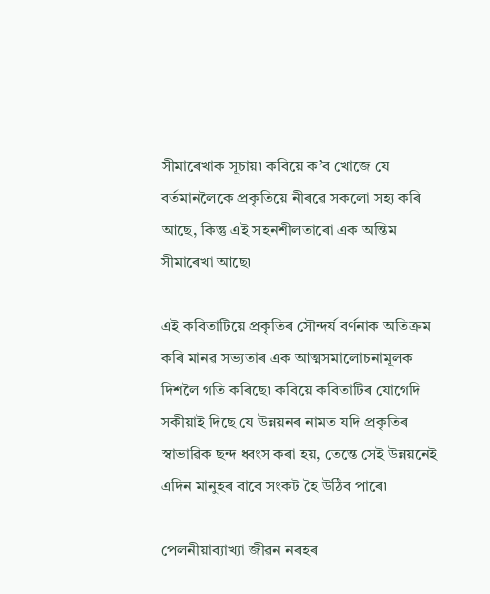সীমাৰেখাক সূচায়৷ কবিয়ে ক’ব খোজে যে বৰ্তমানলৈকে প্ৰকৃতিয়ে নীৰৱে সকলো সহ্য কৰি আছে, কিন্তু এই সহনশীলতাৰো এক অন্তিম সীমাৰেখা আছে৷

এই কবিতাটিয়ে প্ৰকৃতিৰ সৌন্দৰ্য বৰ্ণনাক অতিক্ৰম কৰি মানৱ সভ্যতাৰ এক আত্মসমালোচনামূলক দিশলৈ গতি কৰিছে৷ কবিয়ে কবিতাটিৰ যোগেদি সকীয়াই দিছে যে উন্নয়নৰ নামত যদি প্ৰকৃতিৰ স্বাভাৱিক ছন্দ ধ্বংস কৰা হয়, তেন্তে সেই উন্নয়নেই এদিন মানুহৰ বাবে সংকট হৈ উঠিব পাৰে৷

পেলনীয়াব্যাখ্যা জীৱন নৰহৰ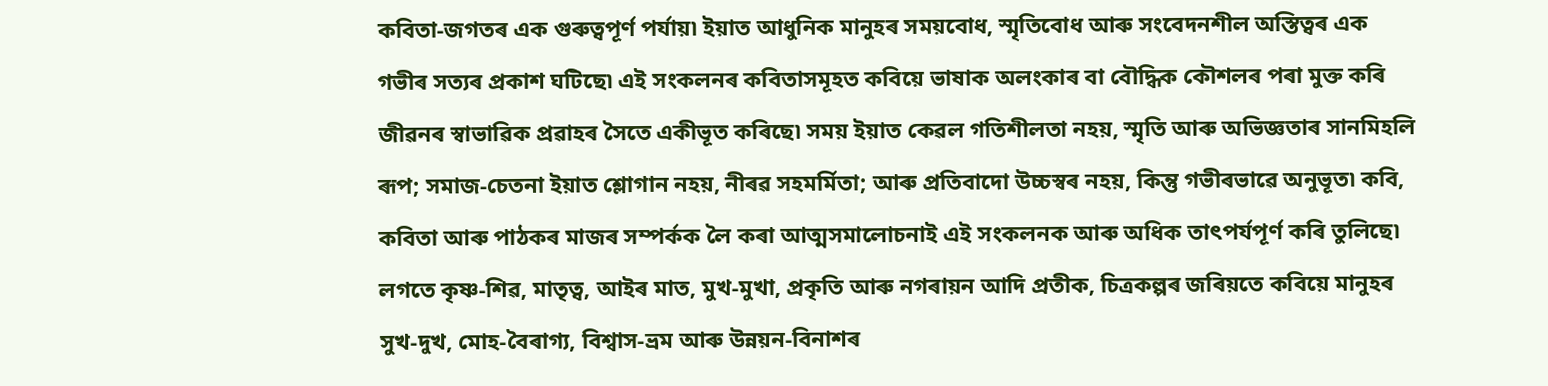কবিতা-জগতৰ এক গুৰুত্বপূৰ্ণ পৰ্যায়৷ ইয়াত আধুনিক মানুহৰ সময়বোধ, স্মৃতিবোধ আৰু সংবেদনশীল অস্তিত্বৰ এক গভীৰ সত্যৰ প্ৰকাশ ঘটিছে৷ এই সংকলনৰ কবিতাসমূহত কবিয়ে ভাষাক অলংকাৰ বা বৌদ্ধিক কৌশলৰ পৰা মুক্ত কৰি জীৱনৰ স্বাভাৱিক প্ৰৱাহৰ সৈতে একীভূত কৰিছে৷ সময় ইয়াত কেৱল গতিশীলতা নহয়, স্মৃতি আৰু অভিজ্ঞতাৰ সানমিহলি ৰূপ; সমাজ-চেতনা ইয়াত শ্লোগান নহয়, নীৰৱ সহমৰ্মিতা; আৰু প্ৰতিবাদো উচ্চস্বৰ নহয়, কিন্তু গভীৰভাৱে অনুভূত৷ কবি, কবিতা আৰু পাঠকৰ মাজৰ সম্পৰ্কক লৈ কৰা আত্মসমালোচনাই এই সংকলনক আৰু অধিক তাৎপৰ্যপূৰ্ণ কৰি তুলিছে৷ লগতে কৃষ্ণ-শিৱ, মাতৃত্ব, আইৰ মাত, মুখ-মুখা, প্ৰকৃতি আৰু নগৰায়ন আদি প্ৰতীক, চিত্ৰকল্পৰ জৰিয়তে কবিয়ে মানুহৰ সুখ-দুখ, মোহ-বৈৰাগ্য, বিশ্বাস-ভ্ৰম আৰু উন্নয়ন-বিনাশৰ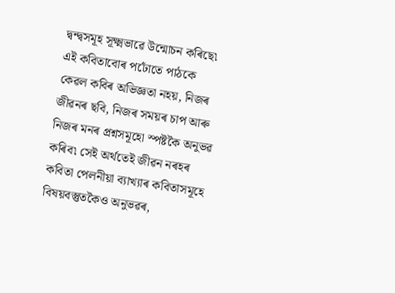দ্বন্দ্বসমূহ সূক্ষ্মভাৱে উন্মোচন কৰিছে৷ এই কবিতাবোৰ পঢোঁতে পাঠকে কেৱল কবিৰ অভিজ্ঞতা নহয়, নিজৰ জীৱনৰ ছবি, নিজৰ সময়ৰ চাপ আৰু নিজৰ মনৰ প্ৰশ্নসমূহো স্পষ্টকৈ অনুভৱ কৰিব৷ সেই অৰ্থতেই জীৱন নৰহৰ কবিতা পেলনীয়া ব্যাখ্যাৰ কবিতাসমূহে বিষয়বস্তুতকৈও অনুভৱৰ,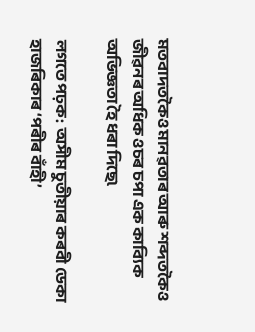মতবাদতকৈও মানৱতাৰ আৰু শব্দতকৈও জীৱনৰ অধিক ওচৰ চপা এক কাব্যিক অভিজ্ঞতা হৈ ধৰা দিছে৷

লগতে পঢ়ক:  অসীম চুতীয়াৰ কৰবী ডেকা হাজৰিকাৰ ‘পৰীৰ বাঁহী’